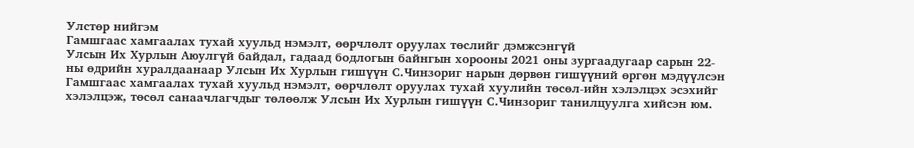Улстөр нийгэм
Гамшгаас хамгаалах тухай хуульд нэмэлт, өөрчлөлт оруулах төслийг дэмжсэнгүй
Улсын Их Хурлын Аюулгүй байдал, гадаад бодлогын байнгын хорооны 2021 оны зургаадугаар сарын 22-ны өдрийн хуралдаанаар Улсын Их Хурлын гишүүн С.Чинзориг нарын дөрвөн гишүүний өргөн мэдүүлсэн Гамшгаас хамгаалах тухай хуульд нэмэлт, өөрчлөлт оруулах тухай хуулийн төсөл-ийн хэлэлцэх эсэхийг хэлэлцэж, төсөл санаачлагчдыг төлөөлж Улсын Их Хурлын гишүүн С.Чинзориг танилцуулга хийсэн юм.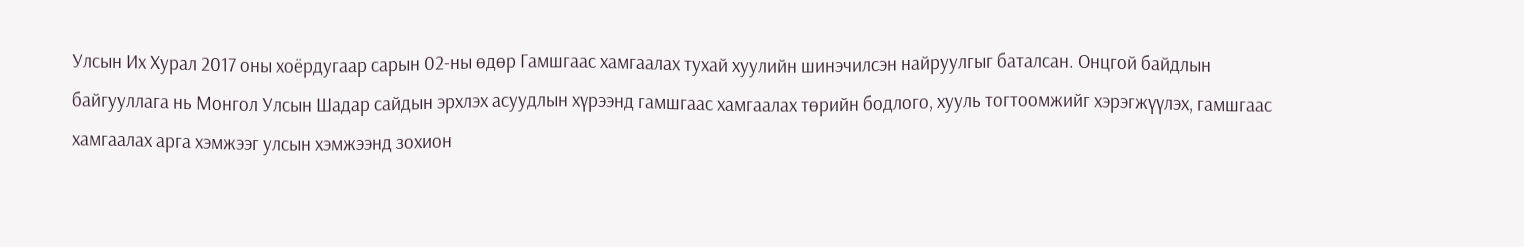Улсын Их Хурал 2017 оны хоёрдугаар сарын 02-ны өдөр Гамшгаас хамгаалах тухай хуулийн шинэчилсэн найруулгыг баталсан. Онцгой байдлын байгууллага нь Монгол Улсын Шадар сайдын эрхлэх асуудлын хүрээнд гамшгаас хамгаалах төрийн бодлого, хууль тогтоомжийг хэрэгжүүлэх, гамшгаас хамгаалах арга хэмжээг улсын хэмжээнд зохион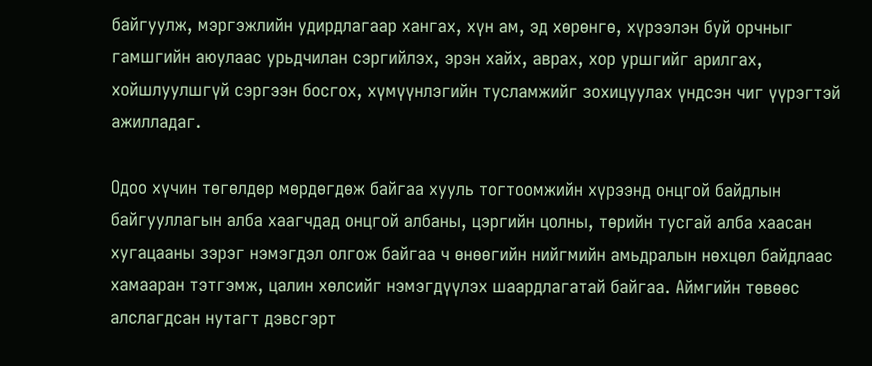байгуулж, мэргэжлийн удирдлагаар хангах, хүн ам, эд хөрөнгө, хүрээлэн буй орчныг гамшгийн аюулаас урьдчилан сэргийлэх, эрэн хайх, аврах, хор уршгийг арилгах, хойшлуулшгүй сэргээн босгох, хүмүүнлэгийн тусламжийг зохицуулах үндсэн чиг үүрэгтэй ажилладаг.

Одоо хүчин төгөлдөр мөрдөгдөж байгаа хууль тогтоомжийн хүрээнд онцгой байдлын байгууллагын алба хаагчдад онцгой албаны, цэргийн цолны, төрийн тусгай алба хаасан хугацааны зэрэг нэмэгдэл олгож байгаа ч өнөөгийн нийгмийн амьдралын нөхцөл байдлаас хамааран тэтгэмж, цалин хөлсийг нэмэгдүүлэх шаардлагатай байгаа. Аймгийн төвөөс алслагдсан нутагт дэвсгэрт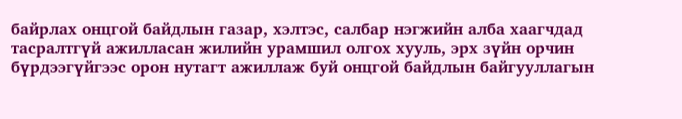байрлах онцгой байдлын газар, хэлтэс, салбар нэгжийн алба хаагчдад тасралтгүй ажилласан жилийн урамшил олгох хууль, эрх зүйн орчин бүрдээгүйгээс орон нутагт ажиллаж буй онцгой байдлын байгууллагын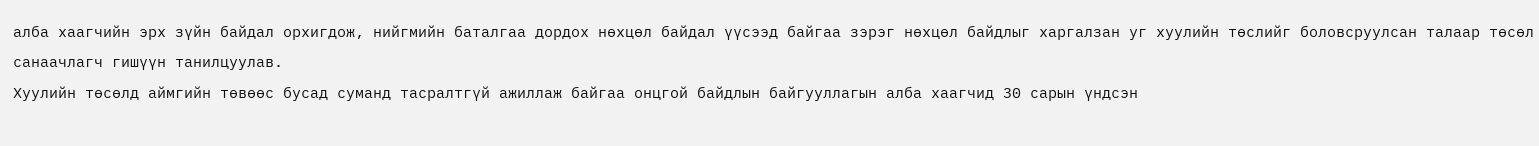алба хаагчийн эрх зүйн байдал орхигдож, нийгмийн баталгаа дордох нөхцөл байдал үүсээд байгаа зэрэг нөхцөл байдлыг харгалзан уг хуулийн төслийг боловсруулсан талаар төсөл санаачлагч гишүүн танилцуулав.
Хуулийн төсөлд аймгийн төвөөс бусад суманд тасралтгүй ажиллаж байгаа онцгой байдлын байгууллагын алба хаагчид 30 сарын үндсэн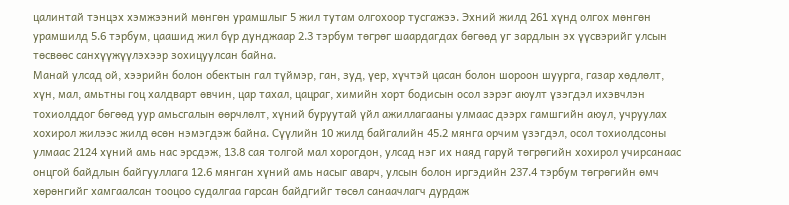цалинтай тэнцэх хэмжээний мөнгөн урамшлыг 5 жил тутам олгохоор тусгажээ. Эхний жилд 261 хүнд олгох мөнгөн урамшилд 5.6 тэрбум, цаашид жил бүр дунджаар 2.3 тэрбум төгрөг шаардагдах бөгөөд уг зардлын эх үүсвэрийг улсын төсвөөс санхүүжүүлэхээр зохицуулсан байна.
Манай улсад ой, хээрийн болон обектын гал түймэр, ган, зуд, үер, хүчтэй цасан болон шороон шуурга, газар хөдлөлт, хүн, мал, амьтны гоц халдварт өвчин, цар тахал, цацраг, химийн хорт бодисын осол зэрэг аюулт үзэгдэл ихэвчлэн тохиолддог бөгөөд уур амьсгалын өөрчлөлт, хүний буруутай үйл ажиллагааны улмаас дээрх гамшгийн аюул, учруулах хохирол жилээс жилд өсөн нэмэгдэж байна. Сүүлийн 10 жилд байгалийн 45.2 мянга орчим үзэгдэл, осол тохиолдсоны улмаас 2124 хүний амь нас эрсдэж, 13.8 сая толгой мал хорогдон, улсад нэг их наяд гаруй төгрөгийн хохирол учирсанаас онцгой байдлын байгууллага 12.6 мянган хүний амь насыг аварч, улсын болон иргэдийн 237.4 тэрбум төгрөгийн өмч хөрөнгийг хамгаалсан тооцоо судалгаа гарсан байдгийг төсөл санаачлагч дурдаж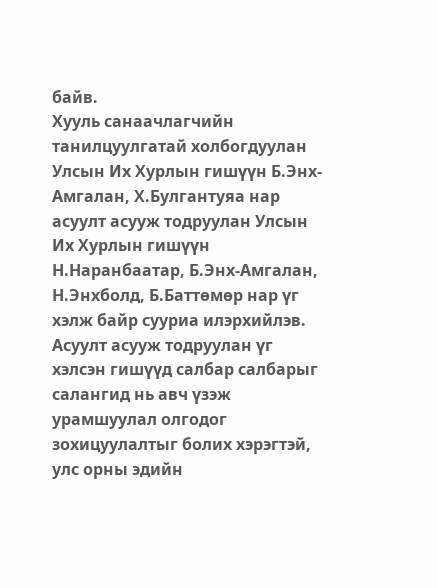байв.
Хууль санаачлагчийн танилцуулгатай холбогдуулан Улсын Их Хурлын гишүүн Б.Энх-Амгалан, Х.Булгантуяа нар асуулт асууж тодруулан Улсын Их Хурлын гишүүн Н.Наранбаатар, Б.Энх-Амгалан, Н.Энхболд, Б.Баттөмөр нар үг хэлж байр сууриа илэрхийлэв. Асуулт асууж тодруулан үг хэлсэн гишүүд салбар салбарыг салангид нь авч үзэж урамшуулал олгодог зохицуулалтыг болих хэрэгтэй, улс орны эдийн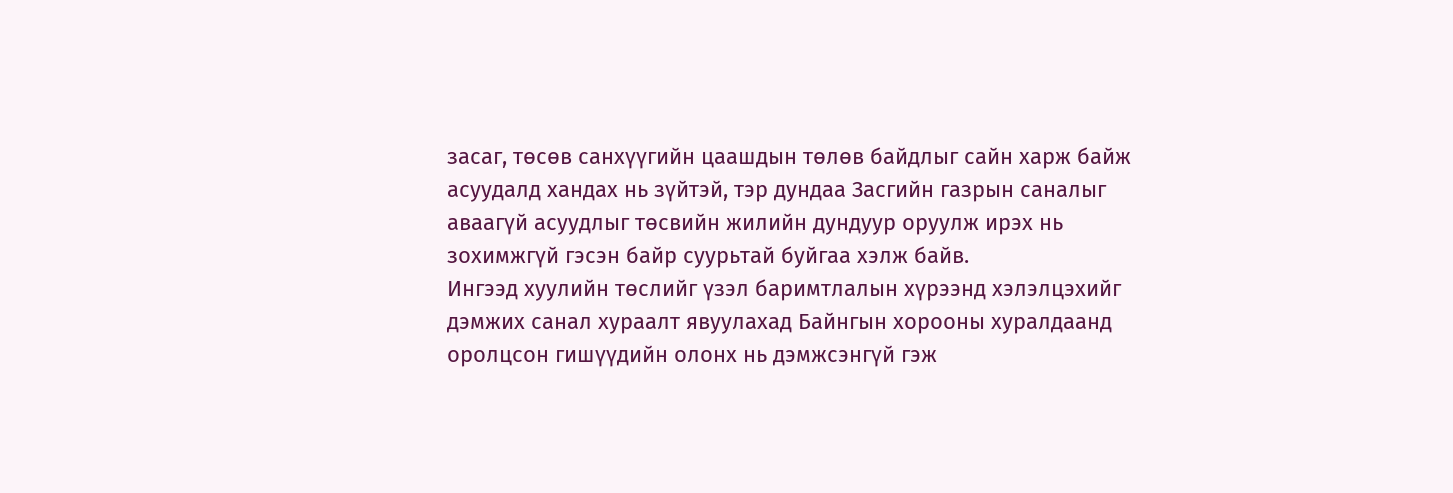засаг, төсөв санхүүгийн цаашдын төлөв байдлыг сайн харж байж асуудалд хандах нь зүйтэй, тэр дундаа Засгийн газрын саналыг аваагүй асуудлыг төсвийн жилийн дундуур оруулж ирэх нь зохимжгүй гэсэн байр суурьтай буйгаа хэлж байв.
Ингээд хуулийн төслийг үзэл баримтлалын хүрээнд хэлэлцэхийг дэмжих санал хураалт явуулахад Байнгын хорооны хуралдаанд оролцсон гишүүдийн олонх нь дэмжсэнгүй гэж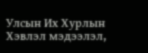Улсын Их Хурлын Хэвлэл мэдээлэл,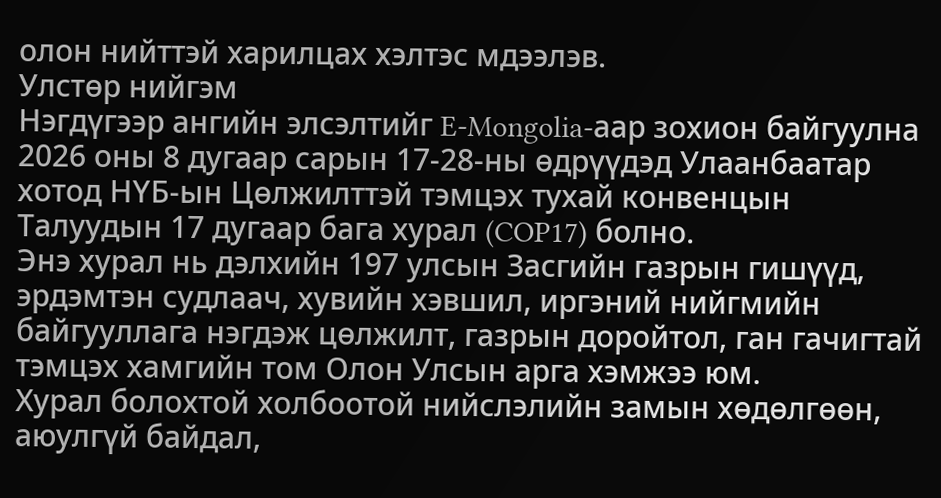олон нийттэй харилцах хэлтэс мдээлэв.
Улстөр нийгэм
Нэгдүгээр ангийн элсэлтийг E-Mongolia-аар зохион байгуулна
2026 оны 8 дугаар сарын 17-28-ны өдрүүдэд Улаанбаатар хотод НҮБ-ын Цөлжилттэй тэмцэх тухай конвенцын Талуудын 17 дугаар бага хурал (COP17) болно.
Энэ хурал нь дэлхийн 197 улсын Засгийн газрын гишүүд, эрдэмтэн судлаач, хувийн хэвшил, иргэний нийгмийн байгууллага нэгдэж цөлжилт, газрын доройтол, ган гачигтай тэмцэх хамгийн том Олон Улсын арга хэмжээ юм.
Хурал болохтой холбоотой нийслэлийн замын хөдөлгөөн, аюулгүй байдал,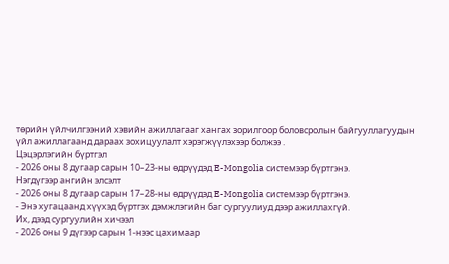төрийн үйлчилгээний хэвийн ажиллагааг хангах зорилгоор боловсролын байгууллагуудын үйл ажиллагаанд дараах зохицуулалт хэрэгжүүлэхээр болжээ .
Цэцэрлэгийн бүртгэл
- 2026 оны 8 дугаар сарын 10–23-ны өдрүүдэд E-Mongolia системээр бүртгэнэ.
Нэгдүгээр ангийн элсэлт
- 2026 оны 8 дугаар сарын 17–28-ны өдрүүдэд E-Mongolia системээр бүртгэнэ.
- Энэ хугацаанд хүүхэд бүртгэх дэмжлэгийн баг сургуулиуд дээр ажиллахгүй.
Их, дээд сургуулийн хичээл
- 2026 оны 9 дүгээр сарын 1-нээс цахимаар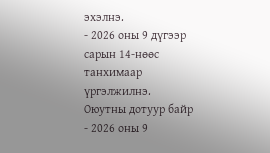эхэлнэ.
- 2026 оны 9 дүгээр сарын 14-нөөс танхимаар үргэлжилнэ.
Оюутны дотуур байр
- 2026 оны 9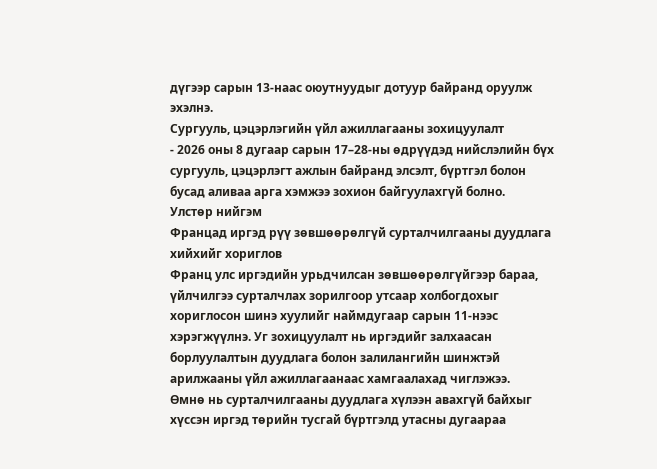дүгээр сарын 13-наас оюутнуудыг дотуур байранд оруулж эхэлнэ.
Сургууль, цэцэрлэгийн үйл ажиллагааны зохицуулалт
- 2026 оны 8 дугаар сарын 17–28-ны өдрүүдэд нийслэлийн бүх сургууль, цэцэрлэгт ажлын байранд элсэлт, бүртгэл болон бусад аливаа арга хэмжээ зохион байгуулахгүй болно.
Улстөр нийгэм
Францад иргэд рүү зөвшөөрөлгүй сурталчилгааны дуудлага хийхийг хориглов
Франц улс иргэдийн урьдчилсан зөвшөөрөлгүйгээр бараа, үйлчилгээ сурталчлах зорилгоор утсаар холбогдохыг хориглосон шинэ хуулийг наймдугаар сарын 11-нээс хэрэгжүүлнэ. Уг зохицуулалт нь иргэдийг залхаасан борлуулалтын дуудлага болон залилангийн шинжтэй арилжааны үйл ажиллагаанаас хамгаалахад чиглэжээ.
Өмнө нь сурталчилгааны дуудлага хүлээн авахгүй байхыг хүссэн иргэд төрийн тусгай бүртгэлд утасны дугаараа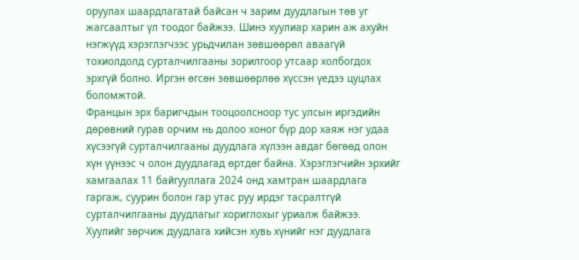оруулах шаардлагатай байсан ч зарим дуудлагын төв уг жагсаалтыг үл тоодог байжээ. Шинэ хуулиар харин аж ахуйн нэгжүүд хэрэглэгчээс урьдчилан зөвшөөрөл аваагүй тохиолдолд сурталчилгааны зорилгоор утсаар холбогдох эрхгүй болно. Иргэн өгсөн зөвшөөрлөө хүссэн үедээ цуцлах боломжтой.
Францын эрх баригчдын тооцоолсноор тус улсын иргэдийн дөрөвний гурав орчим нь долоо хоног бүр дор хаяж нэг удаа хүсээгүй сурталчилгааны дуудлага хүлээн авдаг бөгөөд олон хүн үүнээс ч олон дуудлагад өртдөг байна. Хэрэглэгчийн эрхийг хамгаалах 11 байгууллага 2024 онд хамтран шаардлага гаргаж, суурин болон гар утас руу ирдэг тасралтгүй сурталчилгааны дуудлагыг хориглохыг уриалж байжээ.
Хуулийг зөрчиж дуудлага хийсэн хувь хүнийг нэг дуудлага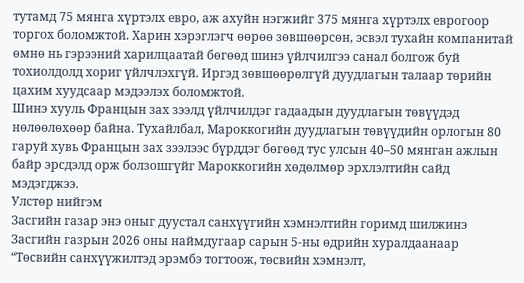тутамд 75 мянга хүртэлх евро, аж ахуйн нэгжийг 375 мянга хүртэлх еврогоор торгох боломжтой. Харин хэрэглэгч өөрөө зөвшөөрсөн, эсвэл тухайн компанитай өмнө нь гэрээний харилцаатай бөгөөд шинэ үйлчилгээ санал болгож буй тохиолдолд хориг үйлчлэхгүй. Иргэд зөвшөөрөлгүй дуудлагын талаар төрийн цахим хуудсаар мэдээлэх боломжтой.
Шинэ хууль Францын зах зээлд үйлчилдэг гадаадын дуудлагын төвүүдэд нөлөөлөхөөр байна. Тухайлбал, Мароккогийн дуудлагын төвүүдийн орлогын 80 гаруй хувь Францын зах зээлээс бүрддэг бөгөөд тус улсын 40–50 мянган ажлын байр эрсдэлд орж болзошгүйг Мароккогийн хөдөлмөр эрхлэлтийн сайд мэдэгджээ.
Улстөр нийгэм
Засгийн газар энэ оныг дуустал санхүүгийн хэмнэлтийн горимд шилжинэ
Засгийн газрын 2026 оны наймдугаар сарын 5-ны өдрийн хуралдаанаар “Төсвийн санхүүжилтэд эрэмбэ тогтоож, төсвийн хэмнэлт,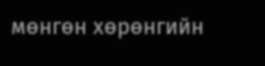мөнгөн хөрөнгийн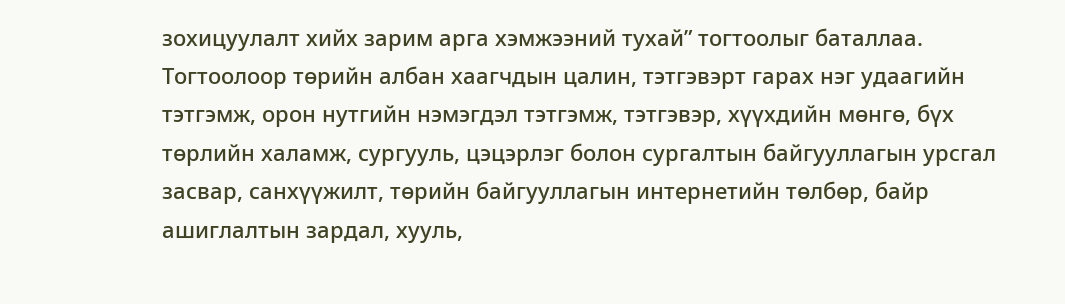зохицуулалт хийх зарим арга хэмжээний тухай” тогтоолыг баталлаа.
Тогтоолоор төрийн албан хаагчдын цалин, тэтгэвэрт гарах нэг удаагийн тэтгэмж, орон нутгийн нэмэгдэл тэтгэмж, тэтгэвэр, хүүхдийн мөнгө, бүх төрлийн халамж, сургууль, цэцэрлэг болон сургалтын байгууллагын урсгал засвар, санхүүжилт, төрийн байгууллагын интернетийн төлбөр, байр ашиглалтын зардал, хууль,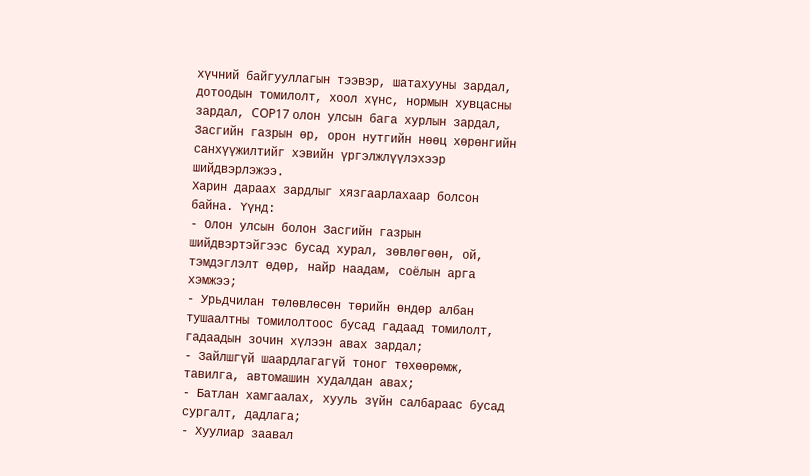хүчний байгууллагын тээвэр, шатахууны зардал, дотоодын томилолт, хоол хүнс, нормын хувцасны зардал, COP17 олон улсын бага хурлын зардал, Засгийн газрын өр, орон нутгийн нөөц хөрөнгийн санхүүжилтийг хэвийн үргэлжлүүлэхээр шийдвэрлэжээ.
Харин дараах зардлыг хязгаарлахаар болсон байна. Үүнд:
- Олон улсын болон Засгийн газрын шийдвэртэйгээс бусад хурал, зөвлөгөөн, ой, тэмдэглэлт өдөр, найр наадам, соёлын арга хэмжээ;
- Урьдчилан төлөвлөсөн төрийн өндөр албан тушаалтны томилолтоос бусад гадаад томилолт, гадаадын зочин хүлээн авах зардал;
- Зайлшгүй шаардлагагүй тоног төхөөрөмж, тавилга, автомашин худалдан авах;
- Батлан хамгаалах, хууль зүйн салбараас бусад сургалт, дадлага;
- Хуулиар заавал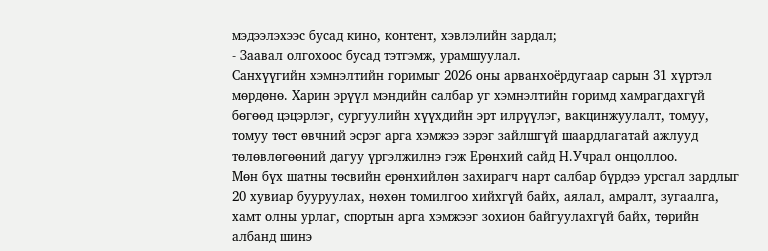мэдээлэхээс бусад кино, контент, хэвлэлийн зардал;
- Заавал олгохоос бусад тэтгэмж, урамшуулал.
Санхүүгийн хэмнэлтийн горимыг 2026 оны арванхоёрдугаар сарын 31 хүртэл мөрдөнө. Харин эрүүл мэндийн салбар уг хэмнэлтийн горимд хамрагдахгүй бөгөөд цэцэрлэг, сургуулийн хүүхдийн эрт илрүүлэг, вакцинжуулалт, томуу, томуу төст өвчний эсрэг арга хэмжээ зэрэг зайлшгүй шаардлагатай ажлууд төлөвлөгөөний дагуу үргэлжилнэ гэж Ерөнхий сайд Н.Учрал онцоллоо.
Мөн бүх шатны төсвийн ерөнхийлөн захирагч нарт салбар бүрдээ урсгал зардлыг 20 хувиар бууруулах, нөхөн томилгоо хийхгүй байх, аялал, амралт, зугаалга, хамт олны урлаг, спортын арга хэмжээг зохион байгуулахгүй байх, төрийн албанд шинэ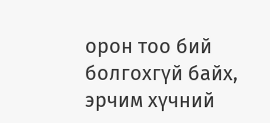орон тоо бий болгохгүй байх, эрчим хүчний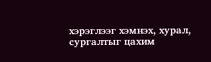хэрэглээг хэмнэх, хурал, сургалтыг цахим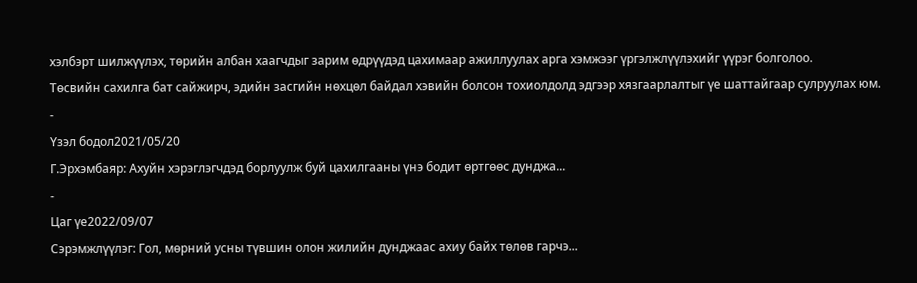хэлбэрт шилжүүлэх, төрийн албан хаагчдыг зарим өдрүүдэд цахимаар ажиллуулах арга хэмжээг үргэлжлүүлэхийг үүрэг болголоо.
Төсвийн сахилга бат сайжирч, эдийн засгийн нөхцөл байдал хэвийн болсон тохиолдолд эдгээр хязгаарлалтыг үе шаттайгаар сулруулах юм.
-
Үзэл бодол2021/05/20
Г.Эрхэмбаяр: Ахуйн хэрэглэгчдэд борлуулж буй цахилгааны үнэ бодит өртгөөс дунджа...
-
Цаг үе2022/09/07
Сэрэмжлүүлэг: Гол, мөрний усны түвшин олон жилийн дунджаас ахиу байх төлөв гарчэ...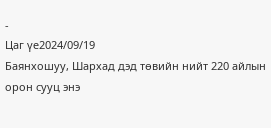-
Цаг үе2024/09/19
Баянхошуу, Шархад дэд төвийн нийт 220 айлын орон сууц энэ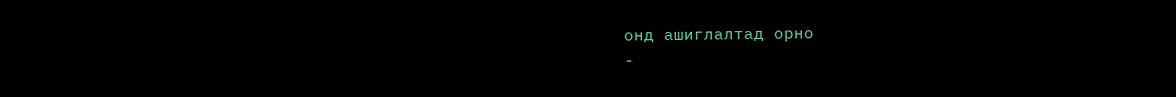онд ашиглалтад орно
-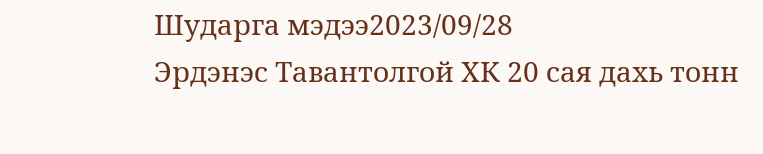Шударга мэдээ2023/09/28
Эрдэнэс Тавантолгой ХК 20 сая дахь тонн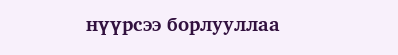нүүрсээ борлууллаа